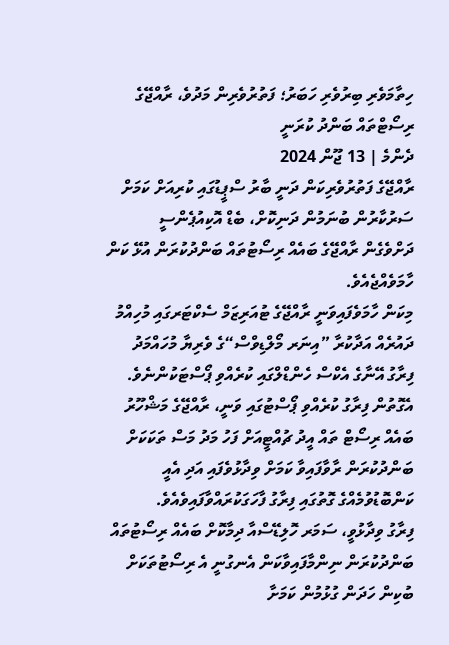ހިތާމަވެރި ބިރުވެރި ހަބަރު؛ ފަތުރުވެރިން މަދުވެ، ރާއްޖޭގެ ރިސޯޓްތައް ބަންދު ކުރަނީ
ދެންމެ | 13 ޖޫން 2024
ރާއްޖޭގެ ފަތުރުވެރިކަން ދަނީ ބާރު ސްޕީޑުގައި ކުރިއަށް ކަމަށް ސަރުކާރުން ބުނަމުން ދަނިކޮށް، ބެޑް އޮކިއުޕެންސީ ދަށްވެގެން ރާއްޖޭގެ ބައެއް ރިސޯޓުތައް ބަންދުކުރަން އުޅޭ ކަން ހާމަވެއްޖެއެވެ.
މިކަން ހާމަވެފައިވަނީ ރާއްޖޭގެ ޓުއަރިޒަމް ސެކްޓަރގައި މުހިއްމު ދައުރެއް އަދާކުރާ ”އިނަރ މޯލްޑިވްސް“ގެ ވެރިޔާ މުހައްމަދު ފިރާގު އޭނާގެ އެކްސް ހެންޑްލްގައި ކުރެއްވި ޕޯސްޓަކުންނެވެ.
އެގޮތުން ފިރާގު ކުރެއްވި ޕޯސްޓުގައި ވަނީ، ރާއްޖޭގެ މަޝްހޫރު ބައެއް ރިސޯޓް ތައް އީދު ޗުއްޓީއަށް ފަހު މަދު މަސް ތަކަކަށް ބަންދުކުރަން ރާވާފައިވާ ކަމަށް ވިދާޅުވެފައި އަދި އެއީ ކަންބޮޑުވުމެއްގެ ގޮތުގައި ފިރާގު ފާހަގަކުރައްވާފައިވެއެވެ.
ފިރާގު ވިދާޅުވީ، ސަމަރ ހޮލިޑޭސްއާ ދިމާކޮށް ބައެއް ރިސޯޓުތައް ބަންދުކުރަން ނިންމާފައިވާކަން އެނގުނީ އެ ރިސޯޓުތަކަށް ބުކިން ހަދަން ގުޅުމުން ކަމަށާ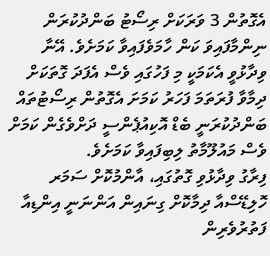އެގޮތުން 3 ވަރަކަށް ރިސޯޓު ބަންދުކުރަން ނިންމާފައިވަ ކަން ހާމަވެފައިވާ ކަމަށެވެ. އޭނާ ވިދާޅުވީ އެކަމަކީ މި ފަހުގައި ވެސް އެފަދަ ގޮތަކަށް ދިމާވާ ފުރަތަމަ ފަހަރު ކަމަށަ އެގޮތުން ރިސޯޓުތައް ބަންދުކުރަނީ ބެޑް އޮކިއުޕެންސީ ދަށްވެގެން ކަމަށް ވެސް މައުލޫމާތު ލިބިފައިވާ ކަމަށެވެ.
ފިރާގު ވިދާޅުވި ގޮތުގައި، އާންމުކޮށް ސަމަރ ހޮލިޑޭސްއާ ދިމާކޮށް ގިނައިން އަންނަނީ އިންޑިއާ ފަތުރުވެރިން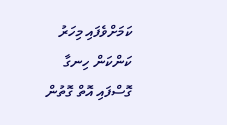ކަމަށްވެފައި މިހަރު ކަންކަން ހިނގާ ގޮސްފައި އޮތް ގޮތުން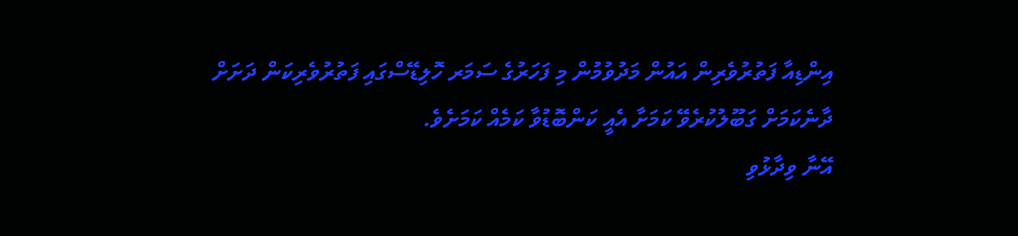އިންޑިއާ ފަތުރުވެރިން އައުން މަދުވުމުން މި ފަހަރުގެ ސަމަރ ހޮލިޑޭސްގައި ފަތުރުވެރިކަން ދަށަށް ދާނެކަމަށް ގަބޫލުކުރެވޭ ކަމަށާ އެއީ ކަންބޮޑުވާ ކަމެއް ކަމަށެވެ.
އޭނާ ވިދާޅުވި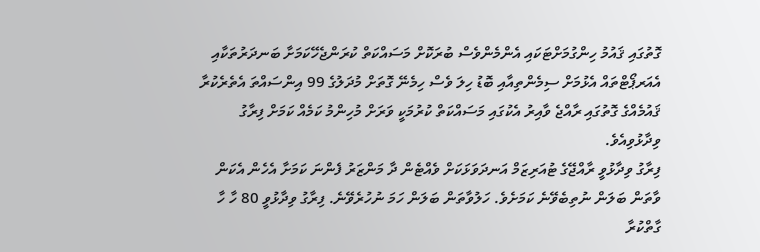ގޮތުގައި ޤައުމު ހިންގުމަށްޓަކައި އެންމެންވެސް ބުރަކޮށް މަސައްކަތް ކުރަންޖެހޭކަމަށާ ބަނދަރުތަކާއި އެއަރޕޯޓްތައް އެޅުމަށް ސިމެންތިއާއި ބޮޑު ހިލަ ވެސް ހިމެނޭ ގޮތަށް މުދަލުގެ 99 އިންސައްތަ އެތެރެކުރާ ޤައުމެއްގެ ގޮތުގައި ރާއްޖެ ވާއިރު އެކުގައި މަސައްކަތް ކުރުމަކީ ވަރަށް މުހިންމު ކަމެއް ކަމަށް ފިރާގު ވިދާޅުވިއެވެ.
ފިރާގު ވިދާޅުވީ ރާއްޖޭގެ ޓުއަރިޒަމް އަނދަވަޅަކަށް ވެއްޓެން ދާ މަންޒަރު ފެންނަ ކަމަށާ އެހެން އެކަން ވާތަން ބަލަން ނުތިބެވޭނެ ކަމަށެވެ. ހަލުވާތަން ބަލަން ހަމަ ނުހުރެވޭނެ. ފިރާގު ވިދާޅުވީ 80 ހާ ހާ ގާތްކުރާ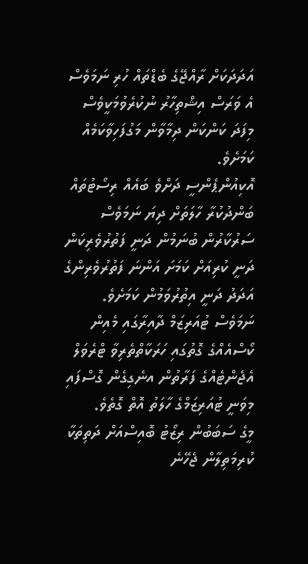އަދަދަކަށް ރާއްޖޭގެ ބެޑްތައް ހުރި ނަމަވެސް އެ ވަރަސް އިޝްތިހާރު ނުކުރެވުމަކީވެސް މިފަދަ ކަންކަން ދިމާވާން މަގުފަހިވާކަމެއް ކަމަށެވެ.
އޮކިއުންޕެންސީ ދަށްވެ ބައެއް ރިސޯޓުތައް ބަންދުކުރާ ހާލަތަށް ދިޔަ ނަމަވެސް ސަރުކާރުން ބުނަމުން ދަނީ ފަތުރުވެރިކަން ދަނީ ކުރިއަށް ކަމަށަ އަންނަ ފަތުރުވެރިންގެ އަދަދު ދަނީ އިތުރުވަމުން ކަމަށެވެ. ނަމަވެސް ޓުއަރިޒަމް ދާއިރާގައި މެއިން ކޯސްއެއްގެ ގޮތުގައި ހަރަކާތްތެރިވާ ޓްރެވަލް އެޖެންޓެއްގެ ފަރާތުން އނެގިގެން ގޮސްފައި މިވަނީ ޓުއަރިޒަމްގެ ހާލަތު އޮތް ގޮތެވެ.
މީގެ ސަބަބުން ރިޒޯޓު ބޮއިސްއަށް ދަތިތަކާ ކުރިމަތިލާން ޖެހޭނެ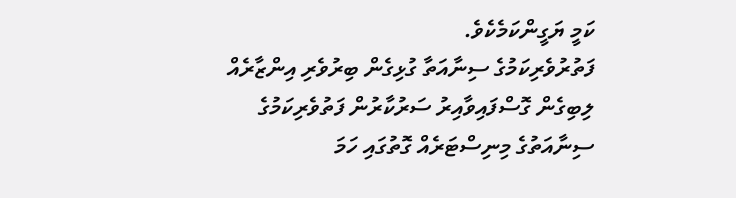ކަމީ ޔަގީންކަމެކެވެ.
ފަތުރުވެރިކަމުގެ ސިނާއަތާ ގުޅިގެން ބިރުވެރި އިންޒާރެއް ލިބިގެން ގޮސްފައިވާއިރު ސަރުކާރުން ފަތުވެރިކަމުގެ ސިނާއަތުގެ މިނިސްޓަރެއް ގޮތުގައި ހަމަ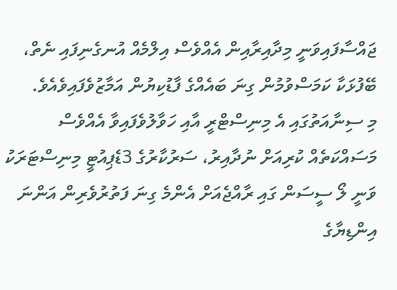ޖައްސާފައިވަނީ މިދާއިރާއިން އެއްވެސް އިލްމެއް އުނގެނިފައި ނެތް، ބޭފުޅަކާ ކަމަސްވުމުން ގިނަ ބައެއްގެ ފާޑުކިޔުން އަމާޒުވެފައިވެއެވެ.
މި ސިނާއަތުގައި އެ މިނިސްޓްރީ އާއި ހަވާލުވެފައިވާ އެއްވެސް މަސައްކަތެއް ކުރިއަށް ނުދާއިރު، ސަރުކާރުގެ 3ޑެޕިއުޓީ މިނިސްޓަރަކު ވަނީ ލޯ ސީސަން ގައި ރާއްޖެއަށް އެންމެ ގިނަ ފަތުރުވެރިން އަންނަ އިންޑިޔާގެ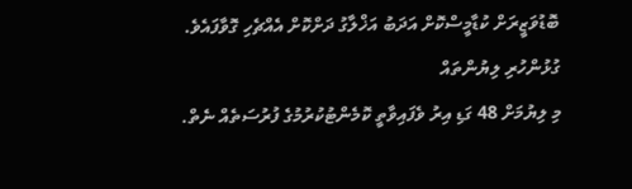ބޮޑުވަޒީރަށް ކުޑާމީސްކޮށް އަދަބު އަޚްލާގު ދަށްކޮށް އެއްޗެހި ގޮވާފައެވެ.
ގުޅުންހުރި ލިޔުންތައް
މި ލިޔުމަށް 48 ގަޑި އިރު ވެފައިވާތީ ކޮމެންޓުކުރުމުގެ ފުރުސަތެއް ނެތް.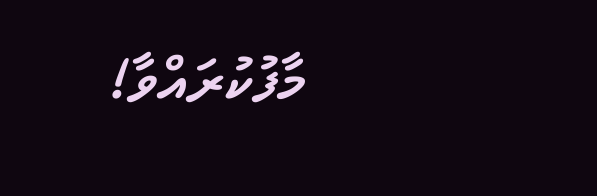މާފުކުރައްވާ!